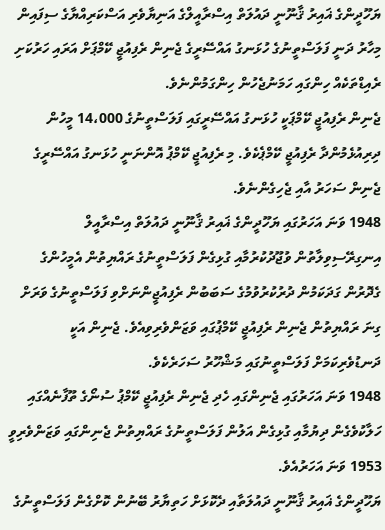ޔަހޫދީންގެ ޣައިރު ޤާނޫނީ ދައުލަތް އިސްރާއީލްގެ އަނިޔާވެރި އަސްކަރިއްޔާގެ ސިފައިން މިހާރު ދަނީ ފަލަސްތީނުގެ ހުޅަނގު އައްސޭރީގެ ޖެނިން ރެފިއުޖީ ކޭމްޕަށް އަރައި ހަރުކަށި ރެއިޑްތަކެއް ހިންގައި ހަމަނުޖެހުން ހިންގަމުންނެވެ.
ޖެނިން ރެފިއުޖީ ކޭމްޕަކީ ހުޅަނގު އައްސޭރީގައި ފަލަސްތީނުގެ 14،000 މީހުން ދިރިއުޅެމުންދާ ރެފިއުޖީ ކޭމްޕެކެވެ. މި ރެފިއުޖީ ކޭމްޕު އޮންނަނީ ހުޅަނގު އައްސޭރީގެ ޖެނިން ސަހަރު އާއި ޖެހިގެންނެވެ.
1948 ވަނަ އަހަރުގައި ޔަހޫދީންގެ ޣައިރު ޤާނޫނީ ދައުލަތް އިސްރާއީލް އިނގިރޭސިވިލާތުން ވުޖޫދުކުރުމާއި ގުޅިގެން ފަލަސްތީނުގެ ރައްޔިތުން އެމީހުންގެ ގެދޮރުން ގަދަކަމުން ދުރުކުރުވުމުގެ ސަބަބުން ރެފިއުޖީންނަށްވި ފަލަސްތީނުގެ ވަރަށް ގިނަ ރައްޔިތުން ޖެނިން ރެފިއުޖީ ކޭމްޕުގައި ވަޒަންވެރިވިއެވެ. ޖެނިން އަކީ ދަނޑުވެރިކަމަށް ފަލަސްތީނުގައި މަޝްހޫރު ސަހަރެކެވެ.
1948 ވަނަ އަހަރުގައި ޖެނިންގައި ހެދި ޖެނިން ރެފިއުޖީ ކޭމްޕު ސުނޯގެ ތޫފާނެއްގައި ހަލާކުވެގެން ދިޔުމާއި ގުޅިގެން އަލުން ފަލަސްތީނުގެ ރައްޔިތުން ޖެނިންގައި ވަޒަންވެރިވީ 1953 ވަނަ އަހަރުއެވެ.
ޔަހޫދީންގެ ޣައިރު ޤާނޫނީ ދައުލަތާއި ދެކޮޅަށް ހަތިޔާރު ބޭނުން ކޮށްގެން ފަލަސްތީނުގެ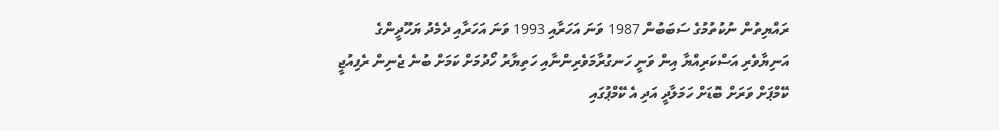ރައްޔިތުން ނުކުތުމުގެ ސަބަބުން 1987 ވަނަ އަހަރާއި 1993 ވަނަ އަހަރާއި ދެމެދު ޔަހޫދީންގެ އަނިޔާވެރި އަސްކަރިއްޔާ އިން ވަނީ ހަނގުރާމަވެރިންނާއި ހަތިޔާރު ހޯދުމަށް ކަމަށް ބުނެ ޖެނިން ރެފިއުޖީ ކޭމްޕަށް ވަރަށް ބޮޑަށް ހަމަލާދީ އަދި އެ ކޭމްޕުގައި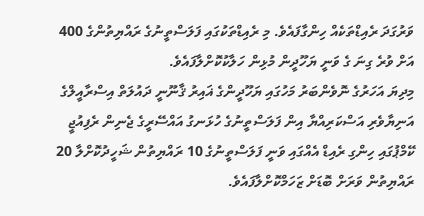ވަރުގަދަ ރެއިޑްތަކެއް ހިންގާފައެވެ. މި ރެއިޑްތަކުގައި ފަލަސްތީނުގެ ރައްޔިތުންގެ 400 އަށް ވުރެ ގިނަ ގެ ވަނީ ޔަހޫދީން މުޅިން ހަލާކުކޮށްލާފައެވެ.
މިދިޔަ އަހަރުގެ ނޮވެންބަރު މަހުގައި ޔަހޫދީންގެ ޣައިރު ޤާނޫނީ ދައުލަތް އިސްރާއީލްގެ އަނިޔާވެރި އަސްކަރިއްޔާ އިން ފަލަސްތީނުގެ ހުޅަނގު އައްސޭރީގެ ޖެނިން ރެފިއުޖީ ކޭމްޕުގައި ހިންގި ރެއިޑް އެއްގައި ވަނީ ފަލަސްތީނުގެ 10 ރައްޔިތުން ޝަހީދުކޮށްލާ 20 ރައްޔިތުން ވަރަށް ބޮޑަށް ޒަހަމްކޮށްލާފައެވެ.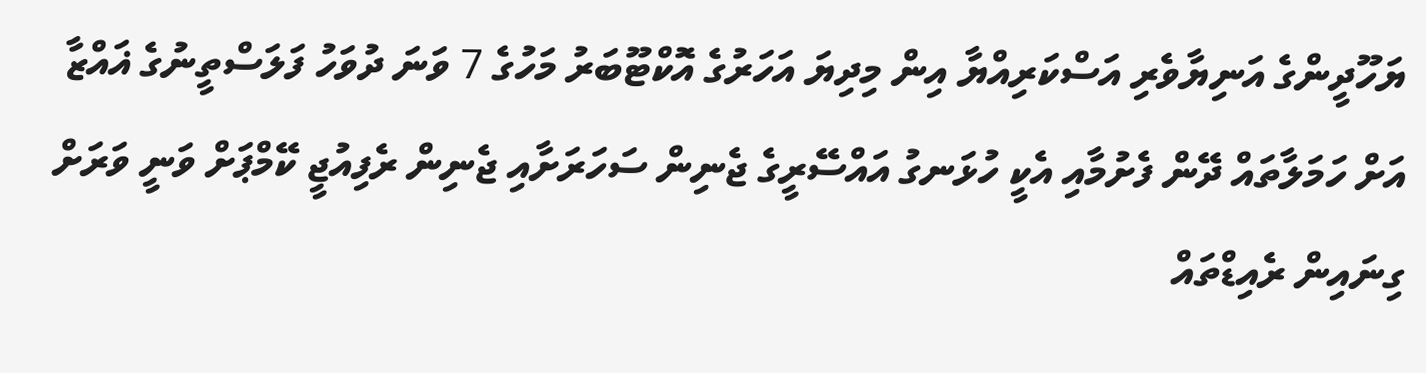ޔަހޫދީންގެ އަނިޔާވެރި އަސްކަރިއްޔާ އިން މިދިޔަ އަހަރުގެ އޮކްޓޫބަރު މަހުގެ 7 ވަނަ ދުވަހު ފަލަސްތީނުގެ ޣައްޒާ އަށް ހަމަލާތައް ދޭން ފެށުމާއި އެކީ ހުޅަނގު އައްސޭރީގެ ޖެނިން ސަހަރަށާއި ޖެނިން ރެފިއުޖީ ކޭމްޕަށް ވަނީ ވަރަށް ގިނައިން ރެއިޑްތައް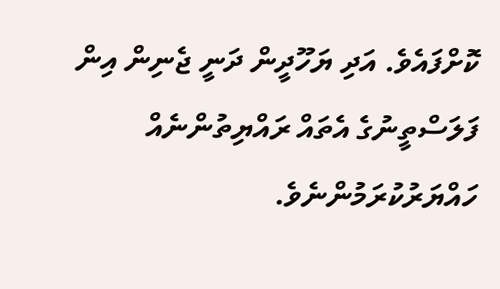ކޮށްފައެވެ. އަދި ޔަހޫދީން ދަނީ ޖެނިން އިން ފަލަސްތީނުގެ އެތައް ރައްޔިތުންނެއް ހައްޔަރުކުރަމުންނެވެ.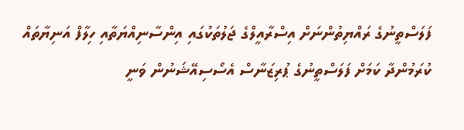ފަލަސްތީނުގެ ރައްޔިތުންނަށް އިސްރާއީލްގެ ޖަލުތަކުގައި އިންސާނިއްޔަތާއި ހިލާފް އަނިޔާތައް ކުރަމުންދާ ކަމަށް ފަލަސްތީނުގެ ޕުރިޒަނާސް އެސޯސިއޭޝަނުން ވަނީ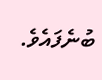ބުނެފައެވެ.